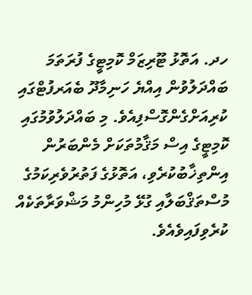ހދ. އަތޮޅު ޓޫރިޒަމް ކޮމިޓީގެ ފުރަތަމަ ބައްދަލުވުން އިއްޔެ ހަނިމާދޫ ބެއަރފުޓްގައި ކުރިއަށްގެންގޮސްފިއެވެ. މި ބައްދަލުވުމުގައި ކޮމިޓީގެ އިސް މަޤާމުތަކަށް މެންބަރުން އިންތިޚާބުކުރެވި، އަތޮޅުގެ ފަތުރުވެރިކަމުގެ މުސްތަޤްބަލާއި ގުޅޭ މުހިންމު މަޝްވަރާތަކެއް ކުރެވިފައިވެއެވެ.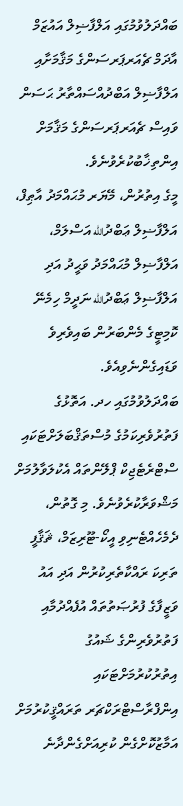ބައްދަލުވުމުގައި އަލްފާޟިލް އައުޒަމް އާދަމް ޗެއަރޕަރސަންގެ މަޤާމަށާއި އަލްފާޟިލް އަބްދުއްސައްތާރު ޙަސަން ވައިސް ޗެއަރޕަރސަންގެ މަޤާމަށް އިންތިޚާބުކުރެވުނެވެ.
މީގެ އިތުރުން، މޭޔަރ މުޙައްމަދު އާޠިފް، އަލްފާޟިލް ޢަބްދުالله އަސްލަމް، އަލްފާޟިލް މުޙައްމަދު ވަޙީދު އަދި އަލްފާޟިލް ޢަބްދުالله ނަދީމް ހިމެނޭ ކޮމިޓީގެ މެންބަރުން ބައިވެރިވެ ވަޑައިގެންނެވިއެވެ.
ބައްދަލުވުމުގައި ހދ. އަތޮޅުގެ ފަތުރުވެރިކަމުގެ މުސްތަޤްބަލަށްޓަކައި ސްޓްރެޓެޖިކް ޕްލޭންތައް އެކުލަވާލުމަށް މަޝްވަރާކުރެވުނެވެ. މި ގޮތުން، ދެމެހެއްޓެނިވި އީކޯ-ޓޫރިޒަމް، ޘަޤާފީ ތަރިކަ ރައްކާތެރިކުރުން އަދި އައު ވަޒީފާގެ ފުރުޞަތުތައް އުފެއްދުމާއި ފަތުރުވެރިންގެ ޝައުގު އިތުރުކުރުމަށްޓަކައި އިންފްރާސްޓްރަކްޗަރ ތަރައްޤީކުރުމަށް އަމާޒުކޮށްގެން ކުރިއަށްގެންދާނެ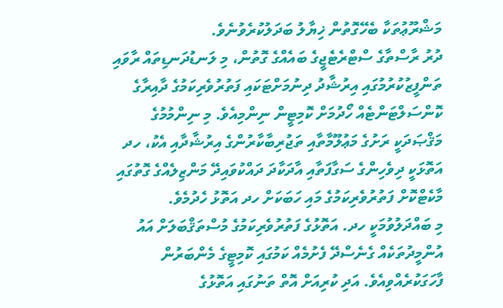މަޝްރޫޢުތަކާ ބެހޭގޮތުން ޚިޔާލު ބަދަލުކުރެވުނެވެ.
ދުރު ރާސްތާގެ ސްޓްރެޓެޖީގެ ބައެއްގެ ގޮތުން، މި ލަނޑުދަނޑިތައް ރާވައި ތަންފީޒުކުރުމުގައި އިރުޝާދު ދިނުމަށްޓަކައި ފަތުރުވެރިކަމުގެ ދާއިރާގެ ކޮންސަލްޓަންޓެއް ހޯދުމަށް ކޮމިޓީން ނިންމިއެވެ. މި ނިންމުމުގެ މަޤްޞަދަކީ ރަށުގެ މަޢުލޫމާތާއި ތަޖުރިބާކާރުންގެ އިރުޝާދާއި އެކު، ހދ އަތޮޅަކީ ދިވެހިންގެ ސަގާފަތާއި އާދަކާދަ ދައްކުވައިދޭ މަންޒިލެއްގެ ގޮތުގައި މާކެޓްކޮށް ފަތުރުވެރިކަމުގެ މައި ހަބަކަށް ހދ އަތޮޅު ހެދުމެވެ.
މި ބައްދަލުވުމަކީ ހދ. އަތޮޅުގެ ފަތުރުވެރިކަމުގެ މުސްތަޤްބަލަށް އައު އުންމީދުތަކެއް ގެނެސްދޭ ފެށުމެއް ކަމުގައި ކޮމިޓީގެ މެންބަރުން ފާހަގަކުރެއްވިއެވެ. އަދި ކުރިއަށް އޮތް ތަނުގައި އަތޮޅުގެ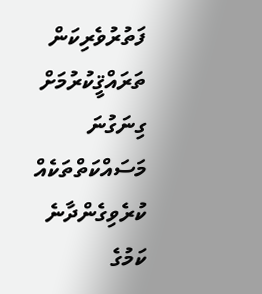ފަތުރުވެރިކަން ތަރައްޤީކުރުމަށް ގިނަގުނަ މަސައްކަތްތަކެއް ކުރެވިގެންދާނެ ކަމުގެ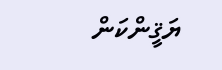ޔަޤީންކަން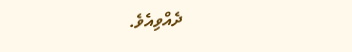ދެއްވިއެވެ.